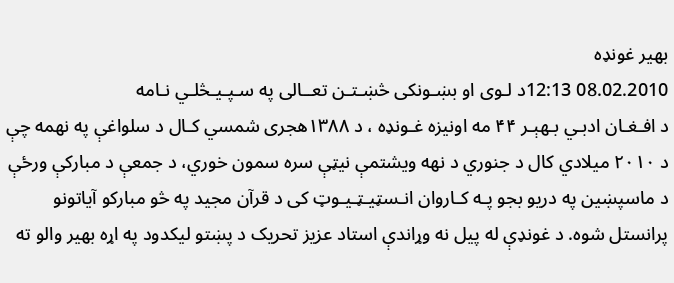بهير غونډه
08.02.2010 12:13د لـوی او بښـونکی څښـتـن تعــالی په سـپـیـڅلـي نـامه
د افـغـان ادبـي بـهېـر ۴۴ مه اونیزه غـونډه ، د ۱۳۸۸هجری شمسي کـال د سلواغې په نهمه چې د ۲۰۱۰ میلادي کال د جنوري د نهه ویشتمې نیټې سره سمون خوري، د جمعې د مبارکې ورځې د ماسپښین په دریو بجو پـه کـاروان انـسټیـټـیـوټ کی د قرآن مجید په څو مبارکو آیاتونو پرانستل شوه. د غونډې له پیل نه وړاندې استاد عزیز تحریک د پښتو لیکدود په اړه بهیر والو ته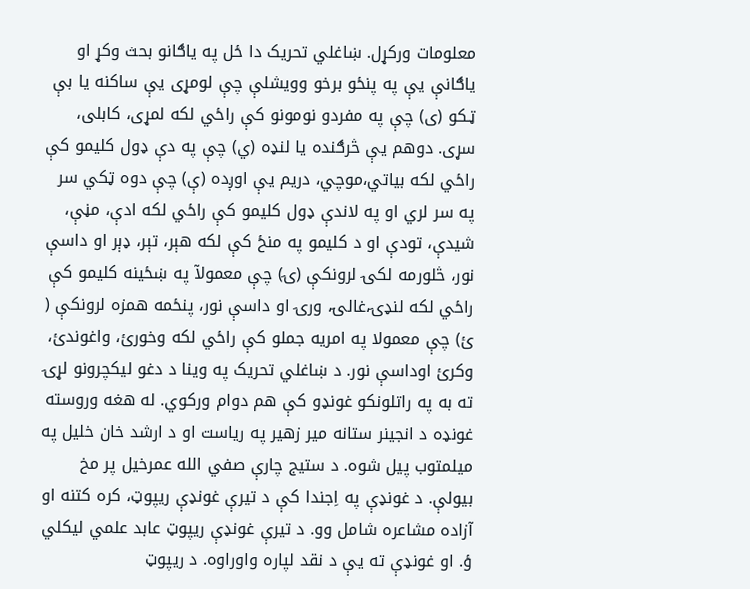معلومات ورکړل. ښاغلي تحریک دا ځل په یاګانو بحث وکړ او یاګانې یې په پنځو برخو وویشلې چې لومړی یې ساکنه یا بې ټـکو (ی) چې په مفردو نومونو کې راځي لکه لمړی، کابلی، سړی. دوهم یې څرګنده یا لنډه (ي) چې په دې ډول کلیمو کې راځي لکه بیاتي،موچي، دریم یې اوږده (ې) چې دوه ټکي سر په سر لري او په لاندې ډول کلیمو کې راځي لکه ادې، مڼې، شیدې، تودې او د کلیمو په منځ کې لکه هېر، تېر، ډېر او داسې نور، څلورمه لکۍ لرونکې (ۍ) چې معمولآ په ښځینه کلیمو کې راځي لکه لنډۍ،غالۍ، ورۍ او داسې نور، پنځمه همزه لرونکې ( ئ) چې معمولا په امریه جملو کې راځي لکه وخورئ، واغوندئ، وکرئ اوداسې نور. د ښاغلي تحریک په وینا د دغو لیکچرونو لړۍ ته به په راتلونکو غونډو کې هم دوام ورکوي. له هغه وروسته غونډه د انجینر ستانه میر زهیر په ریاست او د ارشد خان خلیل په میلمتوب پیل شوه. د ستیج چارې صفي الله عمرخیل پر مخ بیولې. د غونډې په اِجندا کې د تیرې غونډې ریپوټ، کره کتنه او آزاده مشاعره شامل وو. د تیرې غونډې ریپوټ عابد علمي لیکلي ؤ. او غونډې ته یې د نقد لپاره واوراوه. د ریپوټ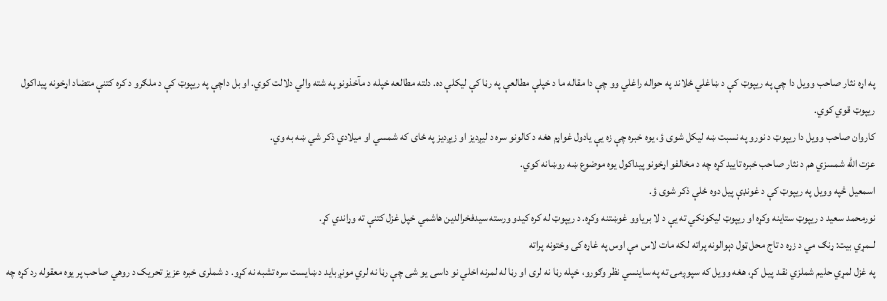په اړه نثار صاحب وویل دا چې په ریپوټ کې د ښاغلي ځلاند په حواله راغلي وو چې دا مقاله ما د خپلې مطالعې په رڼا کې لیکلې ده. دلته مطالعه خپله د مآخذونو په شته والي دلالت کوي. او بل داچې په ریپوټ کې د ملګرو د کره کتنې متضاد اړخونه پیداکول ریپوټ قوي کوي.
کاروان صاحب وویل دا ریپوټ د نورو په نسبت ښه لیکل شوی ؤ، یوه خبره چې زه یې یادول غواړم هغه د کالونو سره د لیږدیز او زیږدیز په ځای که شمسي او میلادي ذکر شي ښه به وي.
عزت الله شمسزي هم د نثار صاحب خبره تایید کړه چه د مخالفو اړخونو پیداکول یوه موضوع ښه روښانه کوي.
اسمعیل څپه وویل په ریپوټ کې د غونډې پیل دوه ځلې ذکر شوی ؤ.
نورمحمد سعید د ریپوټ ستاینه وکړه او ریپوټ لیکونکي ته یې د لا بریاوو غوښتنه وکړه. د ریپوټ له کره کیدو ورسته سیدفخرالدین هاشمي خپل غزل کتنې ته وړاندي کړ.
لــمړي بیت: ړنګ مي د زړه د تاج محل ټول دېوالونه پراته لکه مات لاس مې اوس په غاړه کی وختونه پراته
په غزل لمړي حلیم شملزي نقـد پیـل کړ، هغه وویل که سپوږمۍ ته په ساینسي نظر وګورو، خپله رڼا نه لری او رڼا له لمرنه اخلي نو داسی یو شی چې رڼا نه لري مونږ باید د ښایست سره تشبه نه کړو. د شملری خبره عزیز تحریک د روهي صاحب پر یوه معقوله رد کړه چه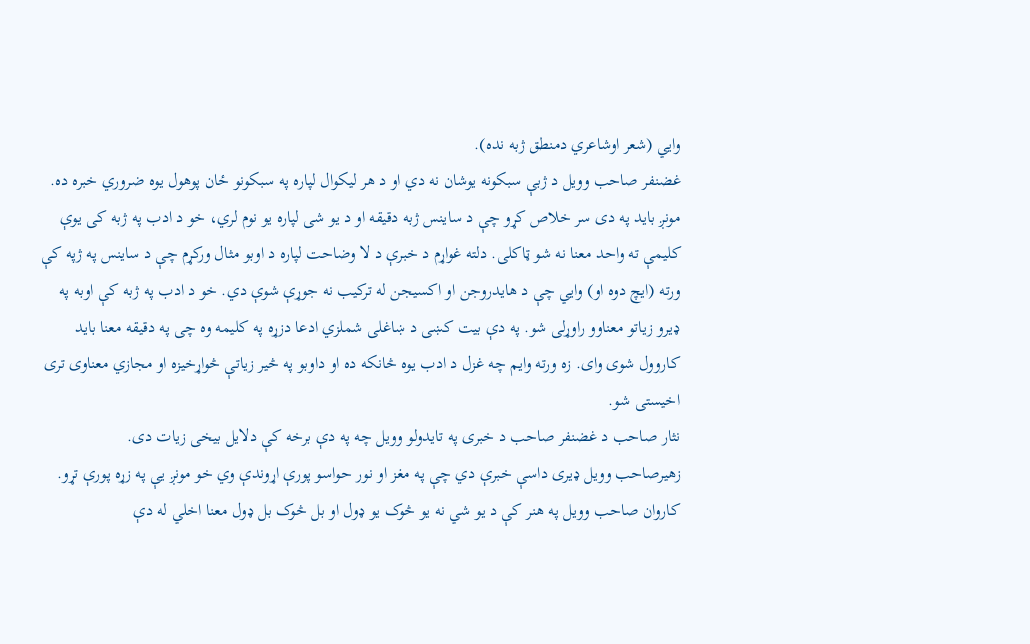وایي (شعر اوشاعري دمنطق ژبه نده).
غضنفر صاحب وویل د ژبې سبکونه یوشان نه دي او د هر لیکوال لپاره په سبکونو ځان پوهول یوه ضروري خبره ده. مونږ باید په دی سر خلاص کړو چې د ساینس ژبه دقیقه او د یو شی لپاره یو نوم لري، خو د ادب په ژبه کی یوې کلیمې ته واحد معنا نه شو ټاکلی. دلته غواړم د خبرې د لا وضاحت لپاره د اوبو مثال ورکړم چې د ساینس په ژپه کې ورته (ایچ دوه او) وایي چې د هایدروجن او اکسیجن له ترکیب نه جوړې شوې دي. خو د ادب په ژبه کې اوبه په ډیرو زیاتو معناوو راوړلی شو. په دې بیت کښی د ښاغلی شملزي ادعا دزړه په کلیمه وه چی په دقیقه معنا باید کاروول شوی وای. زه ورته وایم چه غزل د ادب یوه څانکه ده او داوبو په څیر زیاتې څواړخیزه او مجازي معناوی تری اخیستی شو.
نثار صاحب د غضنفر صاحب د خبری په تایدولو وویل چه په دې برخه کې دلایل بیخی زیات دی.
زهیرصاحب وویل ډیری داسې خبرې دي چې په مغز او نور حواسو پورې اړوندې وي خو مونږ یې په زړه پورې تړو.
کاروان صاحب وویل په هنر کې د یو شي نه یو څوک یو ډول او بل څوک بل ډول معنا اخلي له دې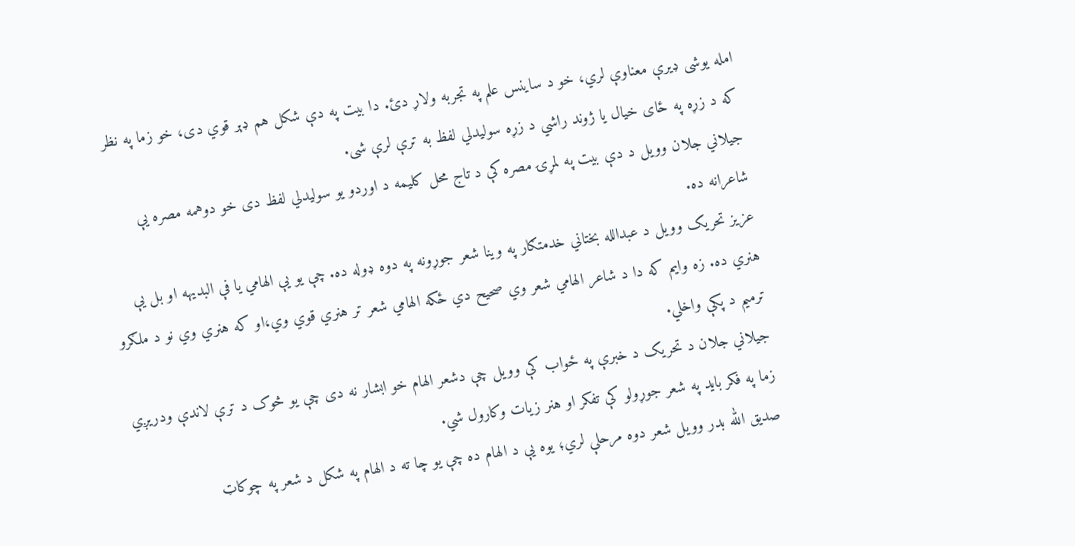امله یوشی ډیرې معناوې لري، خو د ساینس علم په تجربه ولاړ دئ. دا بیت په دې شکل هم ډېر قوي دی، خو زما په نظر که د زړه په ځای خیال یا ژوند راشي د زړه سولیدلي لفظ به ترې لرې شی.
جیلاني جلان وویل د دې بیت په لمړۍ مصره کې د تاج محل کلیمه د اوردو یو سولیدلي لفظ دی خو دوهمه مصره یې شاعرانه ده.
عزیز تحریک وویل د عبدالله بختاني خدمتګار په وینا شعر جوړونه په دوه ډوله ده. چې یو یې الهامي یا فې البدیهه او بل یې هنري ده. زه وایم که دا د شاعر الهامي شعر وي صحیح دي ځکه الهامي شعر تر هنري قوي وي،او که هنري وي نو د ملګرو ترمیم د پکې واخلي.
جیلاني جلان د تحریک د خبرې په ځواب کې وویل چې دشعر الهام خو ابشار نه دی چې یو څوک د ترې لاندې ودریږي زما په فکر باید په شعر جوړولو کې تفکر او هنر زیات وکارول شي.
صدیق الله بدر وویل شعر دوه مرحلې لري؛ یوه یې د الهام ده چې یو چا ته د الهام په شکل د شعر په چوکاټ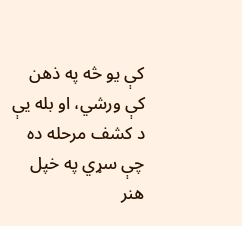کې یو څه په ذهن کې ورشي، او بله یې د کشف مرحله ده چې سړي په خپل هنر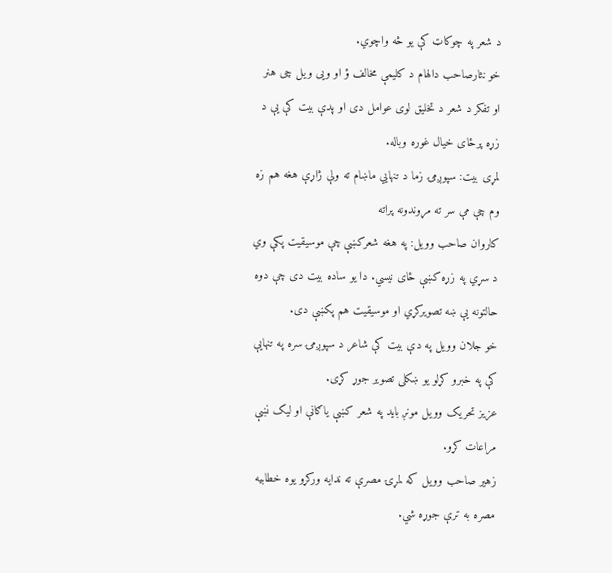د شعر په چوکاټ کې یو څه واچوي.
خو نثارصاحب دالهام د کلیمې مخالف ؤ او ویی ویل چی هنر او تفکر د شعر د تخلیق لوی عوامل دی او پدې بیت کې یې د زړه پرځای خیال غوره وباله.
لمړی بیت: سپوږمۍ زما د تنهایي ماښام ته ولې ژاړې هغه هم زه وم چې مې سر ته مړوندونه پراته
کاروان صاحب وویل: په هغه شعرکښې چې موسیقیت پکې وي د سړي په زړه کښې ځای نیسي. دا یو ساده بیت دی چې دوه حالتونه یې ښه تصویرکړي او موسیقیت هم پکښې دی.
خو جلان وویل په دې بیت کې شاعر د سپوږمۍ سره په تنهایې کې په خبرو کړلو یو ښکلی تصویر جوړ کړی.
عزیز تحریک وویل مونږ باید په شعر کښې یاګانې او لیک نښې مراعات کړو.
زهیر صاحب وویل که لمړۍ مصرې ته ندایه ورکړو یوه خطابیه مصره به ترې جوړه شي.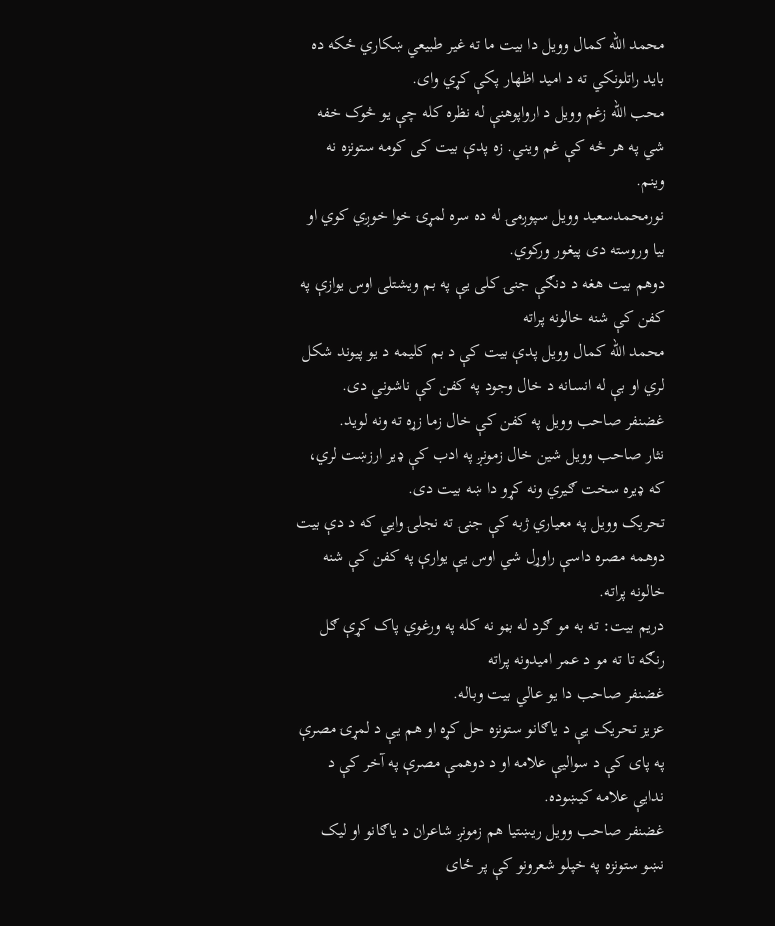محمد الله کمال وویل دا بیت ما ته غیر طبیعي ښکاري ځکه ده باید راتلونکي ته د امید اظهار پکې کړي وای.
محب الله زغم وویل د ارواپوهنې له نظره کله چې یو څوک خفه شي په هر څه کې غم ویني. زه پدې بیت کی کومه ستونزه نه وینم.
نورمحمدسعید وویل سپوږمۍ له ده سره لمړۍ خوا خوږي کوي او بیا وروسته دی پیغور ورکوي.
دوهم بیت هغه د دنګې جنۍ کلی یې په بم ویشتلی اوس یوازې په کفن کې شنه خالونه پراته
محمد الله کمال وویل پدې بیت کې د بم کلیمه د یو پیوند شکل لري او بې له انسانه د خال وجود په کفن کې ناشوني دی.
غضنفر صاحب وویل په کفن کې خال زما زړه ته ونه لوید.
نثار صاحب وویل شین خال زمونږ په ادب کې ډیر ارزښت لري، که ډیره سخت ګیري ونه کړو دا ښه بیت دی.
تحریک وویل په معیاري ژبه کې جنۍ ته نجلۍ وایي که د دې بیت دوهمه مصره داسې راوړل شي اوس یې یوارې په کفن کې شنه خالونه پراته.
دریم بیت: ته به مو ګرد له بڼو نه کله په ورغوي پاک کړې ګل رنګه تا ته مو د عمر امیدونه پراته
غضنفر صاحب دا یو عالي بیت وباله.
عزیز تحریک یې د یاګانو ستونزه حل کړه او هم یې د لمړۍ مصرې په پای کې د سوالیې علامه او د دوهمې مصرې په آخر کې د ندایې علامه کیښوده.
غضنفر صاحب وویل ریښتیا هم زمونږ شاعران د یاګانو او لیک نښو ستونزه په خپلو شعرونو کې پر ځای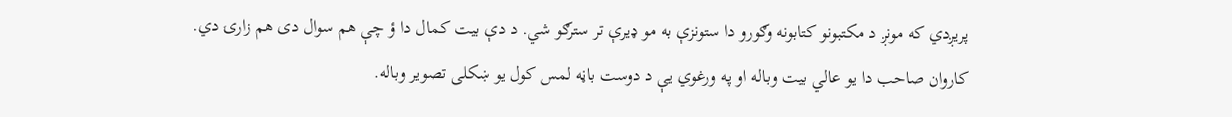پریږدي که مونږ د مکتبونو کتابونه وګورو دا ستونزې به مو ډیرې تر سترګو شي. د دې بیت کمال دا ؤ چې هم سوال دی هم زارۍ دي.
کاروان صاحب دا یو عالي بیت وباله او په ورغوي یې د دوست باڼه لمس کول یو ښکلی تصویر وباله.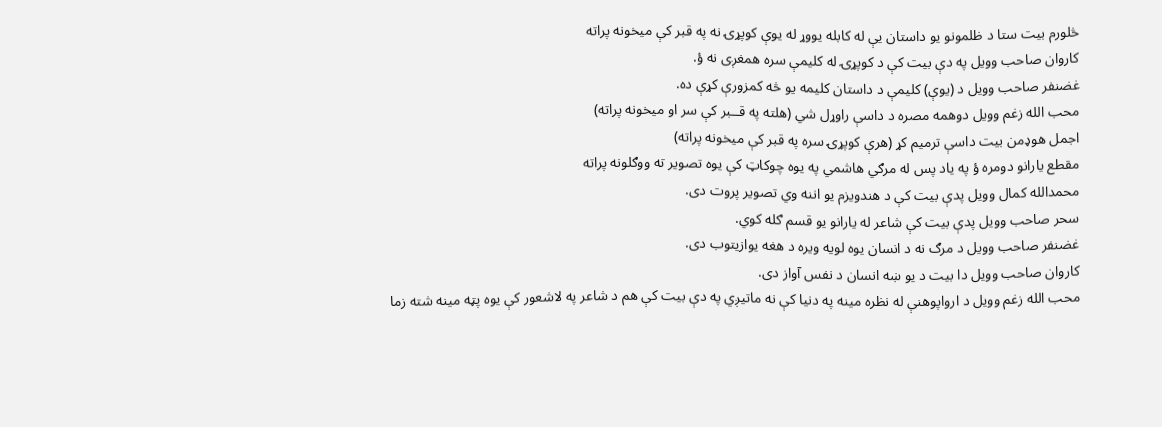څلورم بیت ستا د ظلمونو یو داستان یې له کابله یووړ له یوې کوپړۍ نه په قبر کې میخونه پراته
کاروان صاحب وویل په دې بیت کې د کوپړۍ له کلیمې سره همغږی نه ؤ.
غضنفر صاحب وویل د (یوې) کلیمې د داستان کلیمه یو څه کمزورې کړې ده.
محب الله زغم وویل دوهمه مصره د داسې راوړل شي (هلته په قــبر کې سر او میخونه پراته)
اجمل هوډمن بیت داسې ترمیم کړ (هرې کوپړۍ سره په قبر کې میخونه پراته)
مقطع یارانو دومره ؤ په یاد پس له مرګي هاشمي په یوه چوکاټ کې یوه تصویر ته ووګلونه پراته
محمدالله کمال وویل پدې بیت کې د هندویزم یو اننه وي تصویر پروت دی.
سحر صاحب وویل پدې بیت کې شاعر له یارانو یو قسم ګله کوي.
غضنفر صاحب وویل د مرګ نه د انسان یوه لویه ویره د هغه یوازیتوب دی.
کاروان صاحب وویل دا بیت د یو ښه انسان د نفس آواز دی.
محب الله زغم وویل د ارواپوهنې له نظره مینه په دنیا کې نه ماتیږي په دې بیت کې هم د شاعر په لاشعور کې یوه پټه مینه شته زما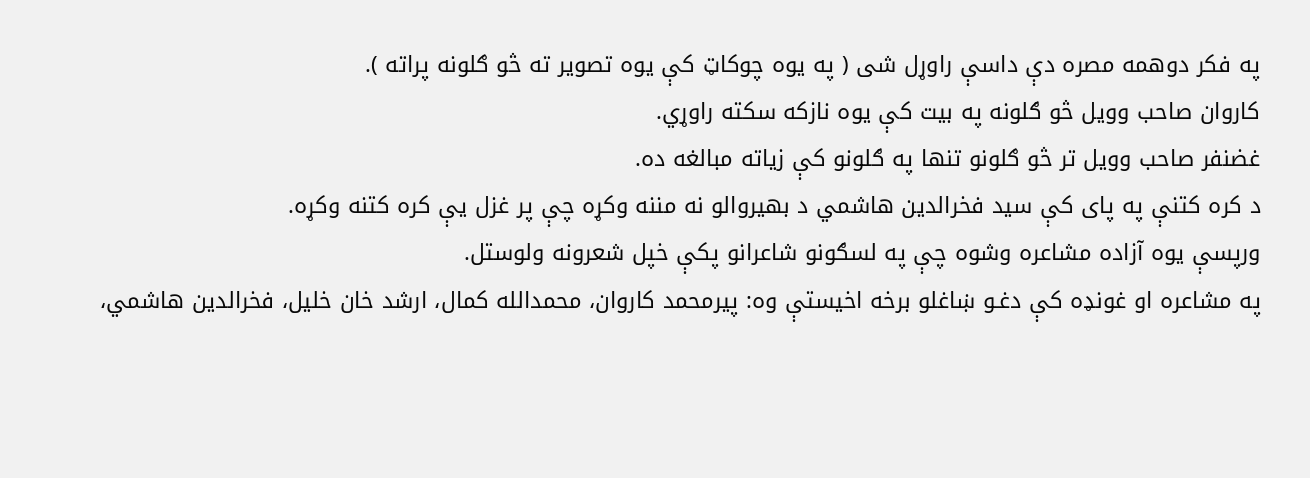په فکر دوهمه مصره دې داسې راوړل شی ( په یوه چوکاټ کې یوه تصویر ته څو ګلونه پراته ).
کاروان صاحب وویل څو ګلونه په بیت کې یوه نازکه سکته راوړي.
غضنفر صاحب وویل تر څو ګلونو تنها په ګلونو کې زیاته مبالغه ده.
د کره کتنې په پای کې سید فخرالدین هاشمي د بهیروالو نه مننه وکړه چې پر غزل یې کره کتنه وکړه.
ورپسې یوه آزاده مشاعره وشوه چې په لسګونو شاعرانو پکې خپل شعرونه ولوستل.
په مشاعره او غونډه کې دغـو ښاغلو برخه اخیستې وه: پیرمحمد کاروان، محمدالله کمال، ارشد خان خلیل، فخرالدین هاشمي،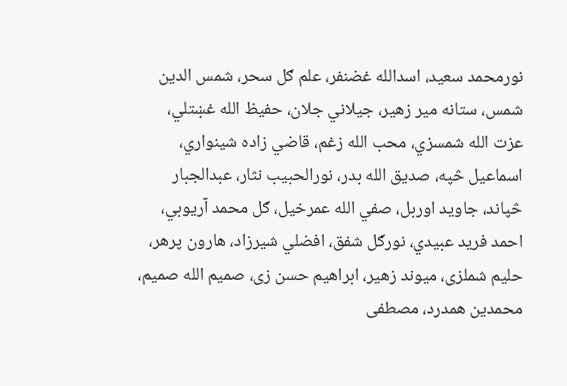نورمحمد سعید، اسدالله غضنفر، علم ګل سحر، شمس الدین شمس، ستانه میر زهیر، جیلاني جلان، حفیظ الله غښتلي، عزت الله شمسزي، محب الله زغم، قاضي زاده شینواري، اسماعیل څپه، صدیق الله بدر، نورالحبیب نثار، عبدالجبار څپاند، جاوید اوربل، صفي الله عمرخیل، ګل محمد آریوبي، احمد فرید عبیدي، نورګل شفق، افضلي شیرزاد، هارون پرهر، حلیم شملزی، میوند زهیر، ابراهیم حسن زی، صمیم الله صمیم، محمدین همدرد، مصطفی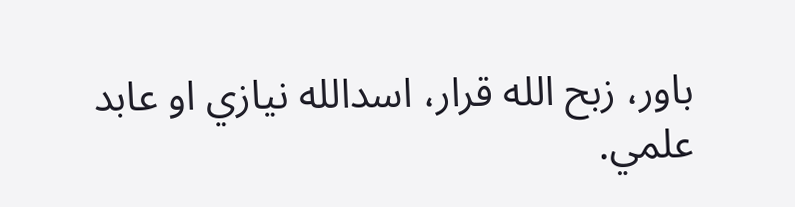باور، زبح الله قرار، اسدالله نیازي او عابد علمي.